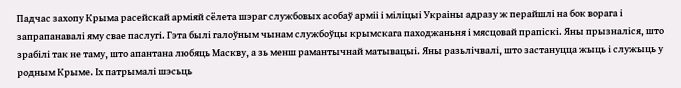Падчас захопу Крыма расейскай арміяй сёлета шэраг службовых асобаў арміі і міліцыі Украіны адразу ж перайшлі на бок ворага і запрапанавалі яму свае паслугі. Гэта былі галоўным чынам службоўцы крымскага паходжаньня і мясцовай прапіскі. Яны прызналіся, што зрабілі так не таму, што апантана любяць Маскву, а зь менш рамантычнай матывацыі. Яны разьлічвалі, што застануцца жыць і служыць у родным Крыме. Іх патрымалі шэсьць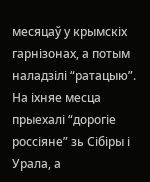месяцаў у крымскіх гарнізонах, а потым наладзілі “ратацыю”. На іхняе месца прыехалі “дорогіе россіяне” зь Сібіры і Урала, а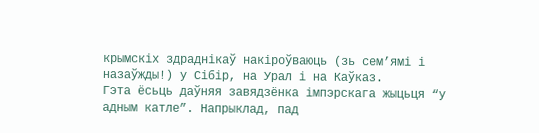крымскіх здраднікаў накіроўваюць (зь сем’ямі і назаўжды!) у Сібір, на Урал і на Каўказ.
Гэта ёсьць даўняя завядзёнка імпэрскага жыцьця “у адным катле”. Напрыклад, пад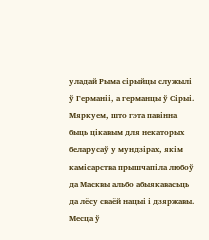уладай Рыма сірыйцы служылі ў Германіі, а германцы ў Сірыі.
Мяркуем, што гэта павінна быць цікавым для некаторых беларусаў у мундзірах, якім камісарства прышчапіла любоў да Масквы альбо абыякавасьць да лёсу сваёй нацыі і дзяржавы. Месца ў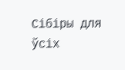Сібіры для ўсіх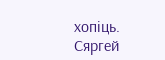хопіць.
Сяргей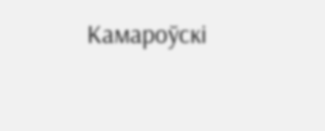Камароўскі